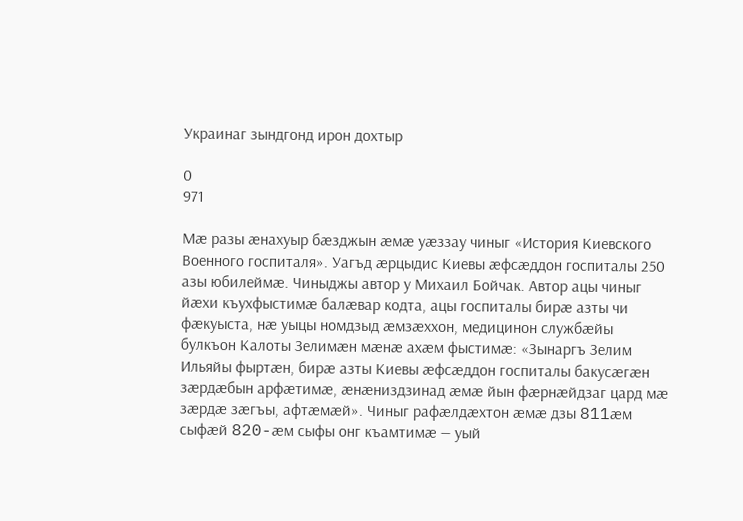Украинаг зындгонд ирон дохтыр

0
971

Мæ разы æнахуыр бæзджын æмæ уæззау чиныг «История Киевского Военного госпиталя». Уагъд æрцыдис Киевы æфсæддон госпиталы 250 азы юбилеймæ. Чиныджы автор у Михаил Бойчак. Автор ацы чиныг йæхи къухфыстимæ балæвар кодта, ацы госпиталы бирæ азты чи фæкуыста, нæ уыцы номдзыд æмзæххон, медицинон службæйы булкъон Калоты Зелимæн мæнæ ахæм фыстимæ: «Зынаргъ Зелим Ильяйы фыртæн, бирæ азты Киевы æфсæддон госпиталы бакусæгæн зæрдæбын арфæтимæ, æнæниздзинад æмæ йын фæрнæйдзаг цард мæ зæрдæ зæгъы, афтæмæй». Чиныг рафæлдæхтон æмæ дзы 811æм сыфæй 820-æм сыфы онг къамтимæ — уый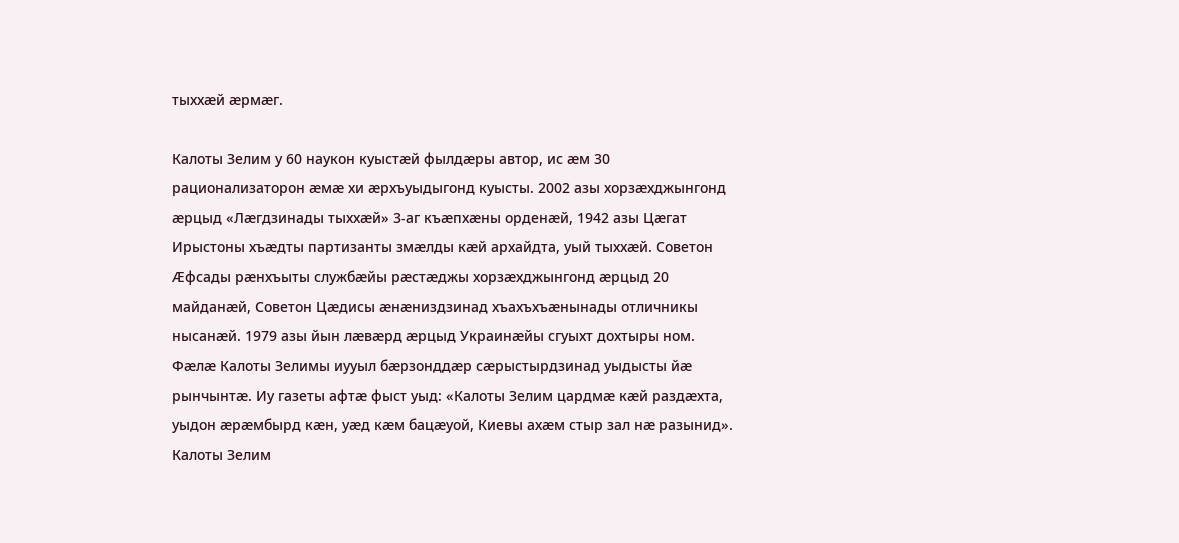тыххæй æрмæг.

Калоты Зелим у 60 наукон куыстæй фылдæры автор, ис æм 30 рационализаторон æмæ хи æрхъуыдыгонд куысты. 2002 азы хорзæхджынгонд æрцыд «Лæгдзинады тыххæй» 3-аг къæпхæны орденæй, 1942 азы Цæгат Ирыстоны хъæдты партизанты змæлды кæй архайдта, уый тыххæй. Советон Æфсады рæнхъыты службæйы рæстæджы хорзæхджынгонд æрцыд 20 майданæй, Советон Цæдисы æнæниздзинад хъахъхъæнынады отличникы нысанæй. 1979 азы йын лæвæрд æрцыд Украинæйы сгуыхт дохтыры ном. Фæлæ Калоты Зелимы иууыл бæрзонддæр сæрыстырдзинад уыдысты йæ рынчынтæ. Иу газеты афтæ фыст уыд: «Калоты Зелим цардмæ кæй раздæхта, уыдон æрæмбырд кæн, уæд кæм бацæуой, Киевы ахæм стыр зал нæ разынид». Калоты Зелим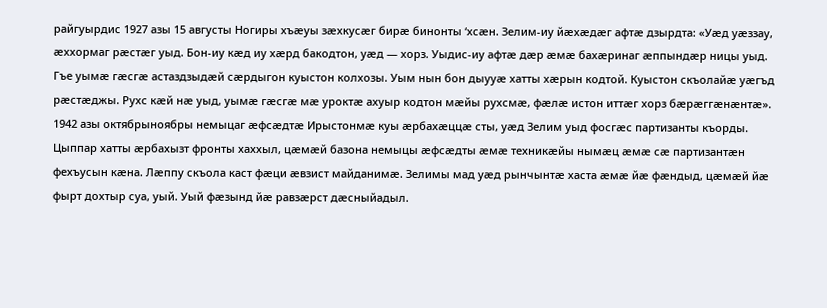райгуырдис 1927 азы 15 августы Ногиры хъæуы зæхкусæг бирæ бинонты ‘хсæн. Зелим-иу йæхæдæг афтæ дзырдта: «Уæд уæззау, æххормаг рæстæг уыд. Бон-иу кæд иу хæрд бакодтон, уæд — хорз. Уыдис-иу афтæ дæр æмæ бахæринаг æппындæр ницы уыд. Гъе уымæ гæсгæ астаздзыдæй сæрдыгон куыстон колхозы. Уым нын бон дыууæ хатты хæрын кодтой. Куыстон скъолайæ уæгъд рæстæджы. Рухс кæй нæ уыд, уымæ гæсгæ мæ уроктæ ахуыр кодтон мæйы рухсмæ, фæлæ истон иттæг хорз бæрæггæнæнтæ». 1942 азы октябрыноябры немыцаг æфсæдтæ Ирыстонмæ куы æрбахæццæ сты, уæд Зелим уыд фосгæс партизанты къорды. Цыппар хатты æрбахызт фронты хаххыл, цæмæй базона немыцы æфсæдты æмæ техникæйы нымæц æмæ сæ партизантæн фехъусын кæна. Лæппу скъола каст фæци æвзист майданимæ. Зелимы мад уæд рынчынтæ хаста æмæ йæ фæндыд, цæмæй йæ фырт дохтыр суа, уый. Уый фæзынд йæ равзæрст дæсныйадыл.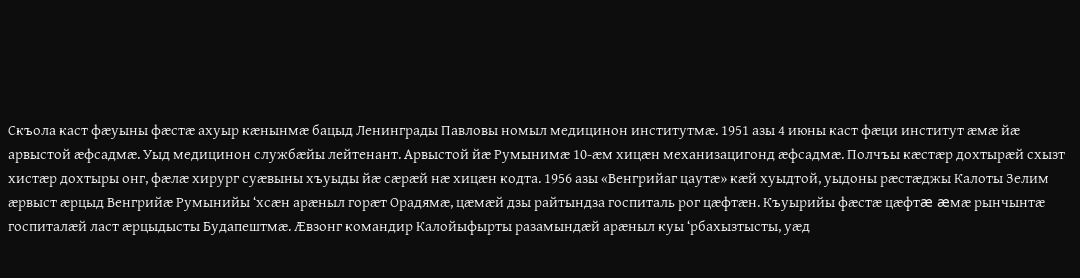Скъола каст фæуыны фæстæ ахуыр кæнынмæ бацыд Ленинграды Павловы номыл медицинон институтмæ. 1951 азы 4 июны каст фæци институт æмæ йæ арвыстой æфсадмæ. Уыд медицинон службæйы лейтенант. Арвыстой йæ Румынимæ 10-æм хицæн механизацигонд æфсадмæ. Полчъы кæстæр дохтырæй схызт хистæр дохтыры онг, фæлæ хирург суæвыны хъуыды йæ сæрæй нæ хицæн кодта. 1956 азы «Венгрийаг цаутæ» кæй хуыдтой, уыдоны рæстæджы Калоты Зелим æрвыст æрцыд Венгрийæ Румынийы ‘хсæн арæныл горæт Орадямæ, цæмæй дзы райтындза госпиталь рог цæфтæн. Къуырийы фæстæ цæфтæ æмæ рынчынтæ госпиталæй ласт æрцыдысты Будапештмæ. Æвзонг командир Калойыфырты разамындæй арæныл куы ‘рбахызтысты, уæд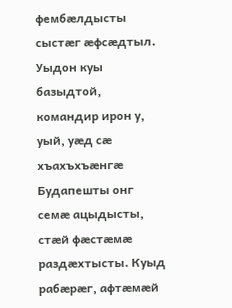фембæлдысты сыстæг æфсæдтыл. Уыдон куы базыдтой, командир ирон у, уый, уæд сæ хъахъхъæнгæ Будапешты онг семæ ацыдысты, стæй фæстæмæ раздæхтысты. Куыд рабæрæг, афтæмæй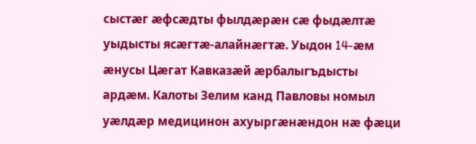сыстæг æфсæдты фылдæрæн сæ фыдæлтæ уыдысты ясæгтæ-алайнæгтæ. Уыдон 14-æм æнусы Цæгат Кавказæй æрбалыгъдысты ардæм. Калоты Зелим канд Павловы номыл уæлдæр медицинон ахуыргæнæндон нæ фæци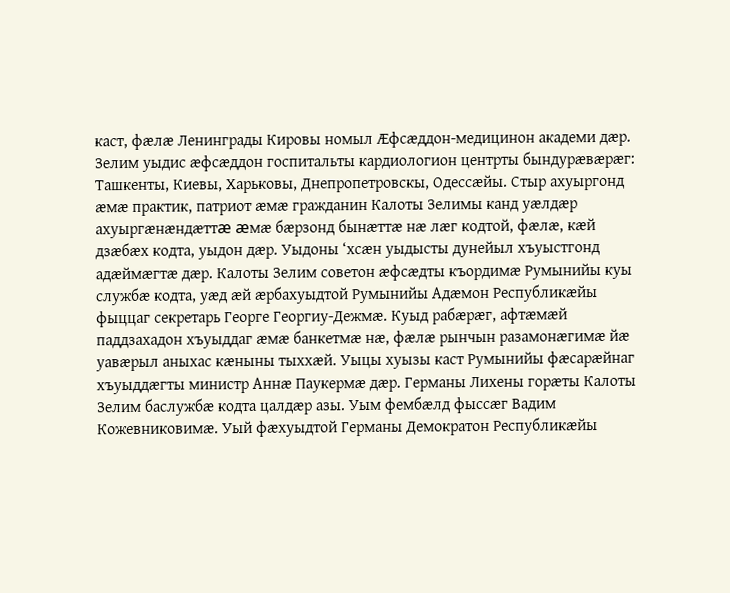каст, фæлæ Ленинграды Кировы номыл Æфсæддон-медицинон академи дæр. Зелим уыдис æфсæддон госпитальты кардиологион центрты бындурæвæрæг: Ташкенты, Киевы, Харьковы, Днепропетровскы, Одессæйы. Стыр ахуыргонд æмæ практик, патриот æмæ гражданин Калоты Зелимы канд уæлдæр ахуыргæнæндæттæ æмæ бæрзонд бынæттæ нæ лæг кодтой, фæлæ, кæй дзæбæх кодта, уыдон дæр. Уыдоны ‘хсæн уыдысты дунейыл хъуыстгонд адæймæгтæ дæр. Калоты Зелим советон æфсæдты къордимæ Румынийы куы службæ кодта, уæд æй æрбахуыдтой Румынийы Адæмон Республикæйы фыццаг секретарь Георге Георгиу-Дежмæ. Куыд рабæрæг, афтæмæй паддзахадон хъуыддаг æмæ банкетмæ нæ, фæлæ рынчын разамонæгимæ йæ уавæрыл аныхас кæныны тыххæй. Уыцы хуызы каст Румынийы фæсарæйнаг хъуыддæгты министр Аннæ Паукермæ дæр. Германы Лихены горæты Калоты Зелим баслужбæ кодта цалдæр азы. Уым фембæлд фыссæг Вадим Кожевниковимæ. Уый фæхуыдтой Германы Демократон Республикæйы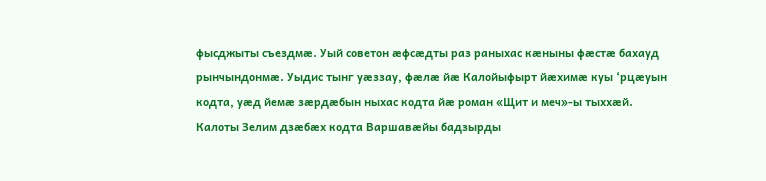фысджыты съездмæ. Уый советон æфсæдты раз раныхас кæныны фæстæ бахауд рынчындонмæ. Уыдис тынг уæззау, фæлæ йæ Калойыфырт йæхимæ куы ‘рцæуын кодта, уæд йемæ зæрдæбын ныхас кодта йæ роман «Щит и меч»-ы тыххæй. Калоты Зелим дзæбæх кодта Варшавæйы бадзырды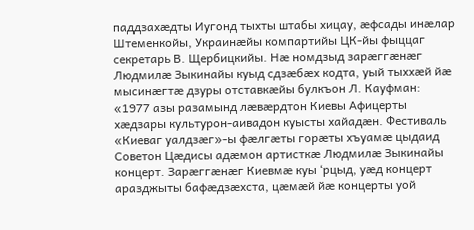паддзахæдты Иугонд тыхты штабы хицау, æфсады инæлар Штеменкойы, Украинæйы компартийы ЦК-йы фыццаг секретарь В. Щербицкийы. Нæ номдзыд зарæггæнæг Людмилæ Зыкинайы куыд сдзæбæх кодта, уый тыххæй йæ мысинæгтæ дзуры отставкæйы булкъон Л. Кауфман: «1977 азы разамынд лæвæрдтон Киевы Афицерты хæдзары культурон-аивадон куысты хайадæн. Фестиваль «Киеваг уалдзæг»-ы фæлгæты горæты хъуамæ цыдаид Советон Цæдисы адæмон артисткæ Людмилæ Зыкинайы концерт. Зарæггæнæг Киевмæ куы ‘рцыд, уæд концерт аразджыты бафæдзæхста, цæмæй йæ концерты уой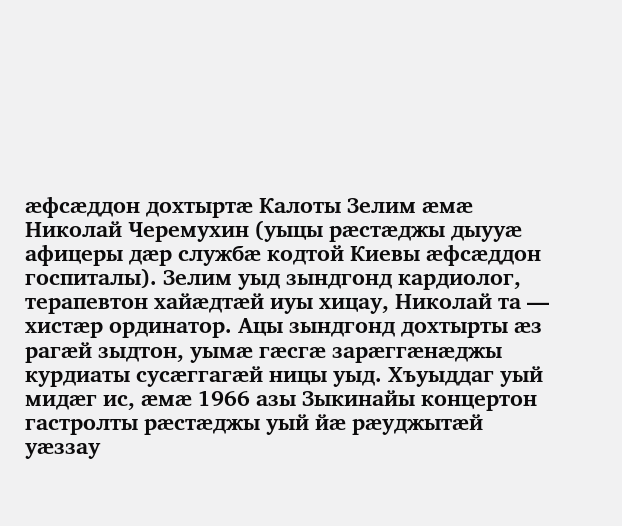æфсæддон дохтыртæ Калоты Зелим æмæ Николай Черемухин (уыцы рæстæджы дыууæ афицеры дæр службæ кодтой Киевы æфсæддон госпиталы). Зелим уыд зындгонд кардиолог, терапевтон хайæдтæй иуы хицау, Николай та — хистæр ординатор. Ацы зындгонд дохтырты æз рагæй зыдтон, уымæ гæсгæ зарæггæнæджы курдиаты сусæггагæй ницы уыд. Хъуыддаг уый мидæг ис, æмæ 1966 азы Зыкинайы концертон гастролты рæстæджы уый йæ рæуджытæй уæззау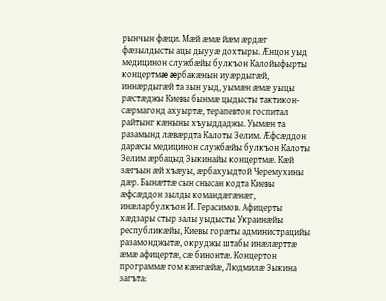рынчын фæци. Мæй æмæ йæм æрдæг фæзылдысты ацы дыууæ дохтыры. Æнцон уыд медицинон службæйы булкъон Калойыфырты концертмæ æрбакæнын иуæрдыгæй, иннæрдыгæй та зын уыд, уымæн æмæ уыцы рæстæджы Киевы бынмæ цыдысты тактикон-сæрмагонд ахуыртæ, терапевтон госпитал райтынг кæныны хъуыддаджы. Уымæн та разамынд лæвæрдта Калоты Зелим. Æфсæддон дарæсы медицинон службæйы булкъон Калоты Зелим æрбацыд Зыкинайы концертмæ. Кæй зæгъын æй хъæуы, æрбахуыдтой Черемухины дæр. Бынæттæ сын снысан кодта Киевы æфсæддон зылды командæгæнæг, инæларбулкъон И. Герасимов. Афицерты хæдзары стыр залы уыдысты Украинæйы республикæйы, Киевы горæты администрацийы разамонджытæ, окруджы штабы инæлæрттæ æмæ афицертæ, сæ бинонтæ. Концертон программæ гом кæнгæйæ, Людмилæ Зыкина загъта: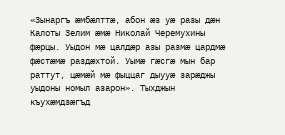«Зынаргъ æмбæлттæ, абон æз уæ разы дæн Калоты Зелим æмæ Николай Черемухины фæрцы. Уыдон мæ цалдæр азы размæ цардмæ фæстæмæ раздæхтой. Уымæ гæсгæ мын бар раттут, цæмæй мæ фыццаг дыууæ зарæджы уыдоны номыл азарон». Тыхджын къухæмдзæгъд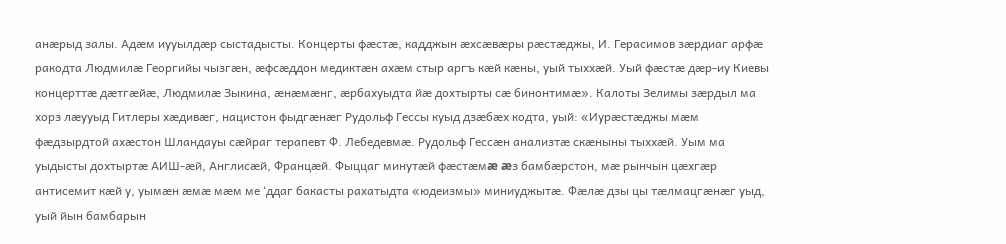анæрыд залы. Адæм иууылдæр сыстадысты. Концерты фæстæ, кадджын æхсæвæры рæстæджы, И. Герасимов зæрдиаг арфæ ракодта Людмилæ Георгийы чызгæн, æфсæддон медиктæн ахæм стыр аргъ кæй кæны, уый тыххæй. Уый фæстæ дæр-иу Киевы концерттæ дæтгæйæ, Людмилæ Зыкина, æнæмæнг, æрбахуыдта йæ дохтырты сæ бинонтимæ». Калоты Зелимы зæрдыл ма хорз лæууыд Гитлеры хæдивæг, нацистон фыдгæнæг Рудольф Гессы куыд дзæбæх кодта, уый: «Иурæстæджы мæм фæдзырдтой ахæстон Шландауы сæйраг терапевт Ф. Лебедевмæ. Рудольф Гессæн анализтæ скæныны тыххæй. Уым ма уыдысты дохтыртæ АИШ-æй, Англисæй, Францæй. Фыццаг минутæй фæстæмæ æз бамбæрстон, мæ рынчын цæхгæр антисемит кæй у, уымæн æмæ мæм ме ‘ддаг бакасты рахатыдта «юдеизмы» миниуджытæ. Фæлæ дзы цы тæлмацгæнæг уыд, уый йын бамбарын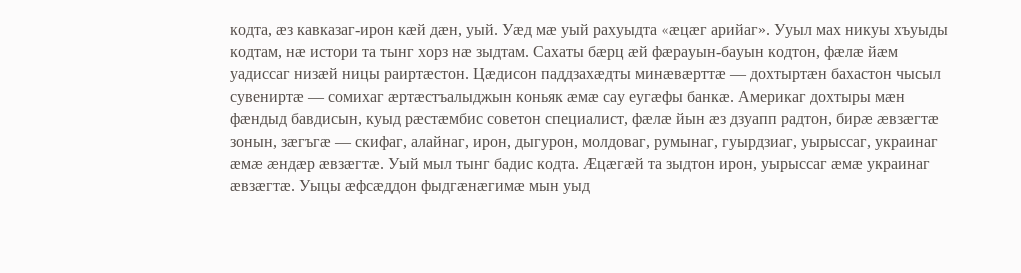кодта, æз кавказаг-ирон кæй дæн, уый. Уæд мæ уый рахуыдта «æцæг арийаг». Ууыл мах никуы хъуыды кодтам, нæ истори та тынг хорз нæ зыдтам. Сахаты бæрц æй фæрауын-бауын кодтон, фæлæ йæм уадиссаг низæй ницы раиртæстон. Цæдисон паддзахæдты минæвæрттæ — дохтыртæн бахастон чысыл сувениртæ — сомихаг æртæстъалыджын коньяк æмæ сау еугæфы банкæ. Америкаг дохтыры мæн фæндыд бавдисын, куыд рæстæмбис советон специалист, фæлæ йын æз дзуапп радтон, бирæ æвзæгтæ зонын, зæгъгæ — скифаг, алайнаг, ирон, дыгурон, молдоваг, румынаг, гуырдзиаг, уырыссаг, украинаг æмæ æндæр æвзæгтæ. Уый мыл тынг бадис кодта. Æцæгæй та зыдтон ирон, уырыссаг æмæ украинаг æвзæгтæ. Уыцы æфсæддон фыдгæнæгимæ мын уыд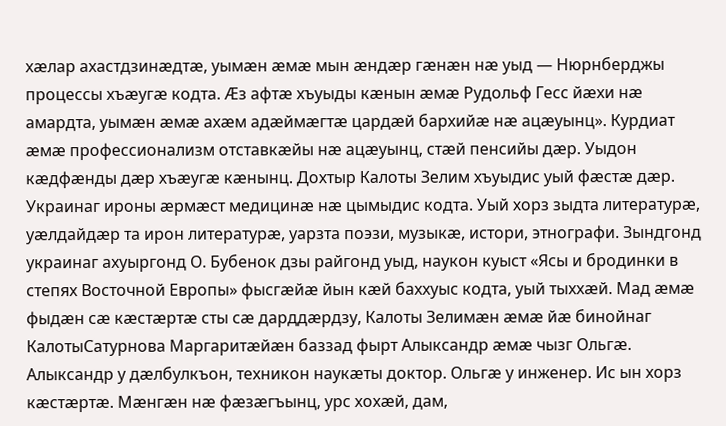хæлар ахастдзинæдтæ, уымæн æмæ мын æндæр гæнæн нæ уыд — Нюрнберджы процессы хъæугæ кодта. Æз афтæ хъуыды кæнын æмæ Рудольф Гесс йæхи нæ амардта, уымæн æмæ ахæм адæймæгтæ цардæй бархийæ нæ ацæуынц». Курдиат æмæ профессионализм отставкæйы нæ ацæуынц, стæй пенсийы дæр. Уыдон кæдфæнды дæр хъæугæ кæнынц. Дохтыр Калоты Зелим хъуыдис уый фæстæ дæр. Украинаг ироны æрмæст медицинæ нæ цымыдис кодта. Уый хорз зыдта литературæ, уæлдайдæр та ирон литературæ, уарзта поэзи, музыкæ, истори, этнографи. Зындгонд украинаг ахуыргонд О. Бубенок дзы райгонд уыд, наукон куыст «Ясы и бродинки в степях Восточной Европы» фысгæйæ йын кæй баххуыс кодта, уый тыххæй. Мад æмæ фыдæн сæ кæстæртæ сты сæ дарддæрдзу, Калоты Зелимæн æмæ йæ бинойнаг КалотыСатурнова Маргаритæйæн баззад фырт Алыксандр æмæ чызг Ольгæ. Алыксандр у дæлбулкъон, техникон наукæты доктор. Ольгæ у инженер. Ис ын хорз кæстæртæ. Мæнгæн нæ фæзæгъынц, урс хохæй, дам,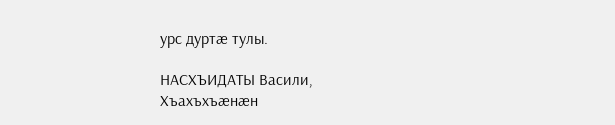урс дуртæ тулы.

НАСХЪИДАТЫ Васили, Хъахъхъæнæн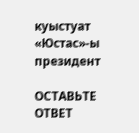куыстуат «Юстас»-ы президент

ОСТАВЬТЕ ОТВЕТ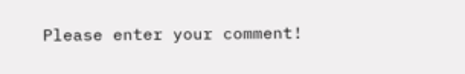Please enter your comment!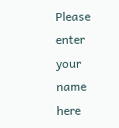Please enter your name here